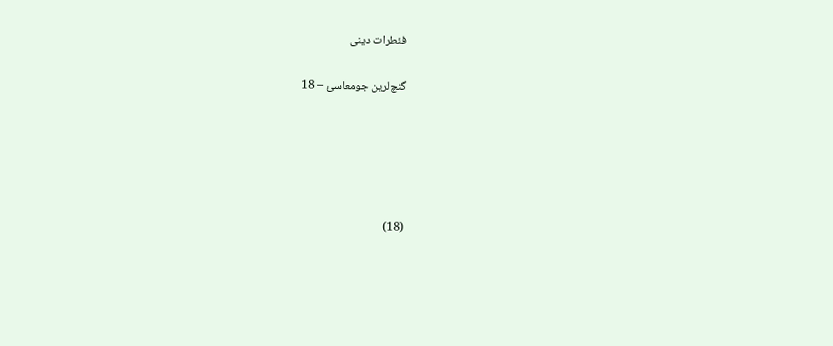فئطرات دینی

گنچ‌لرین جومعاسئ – 18





(18)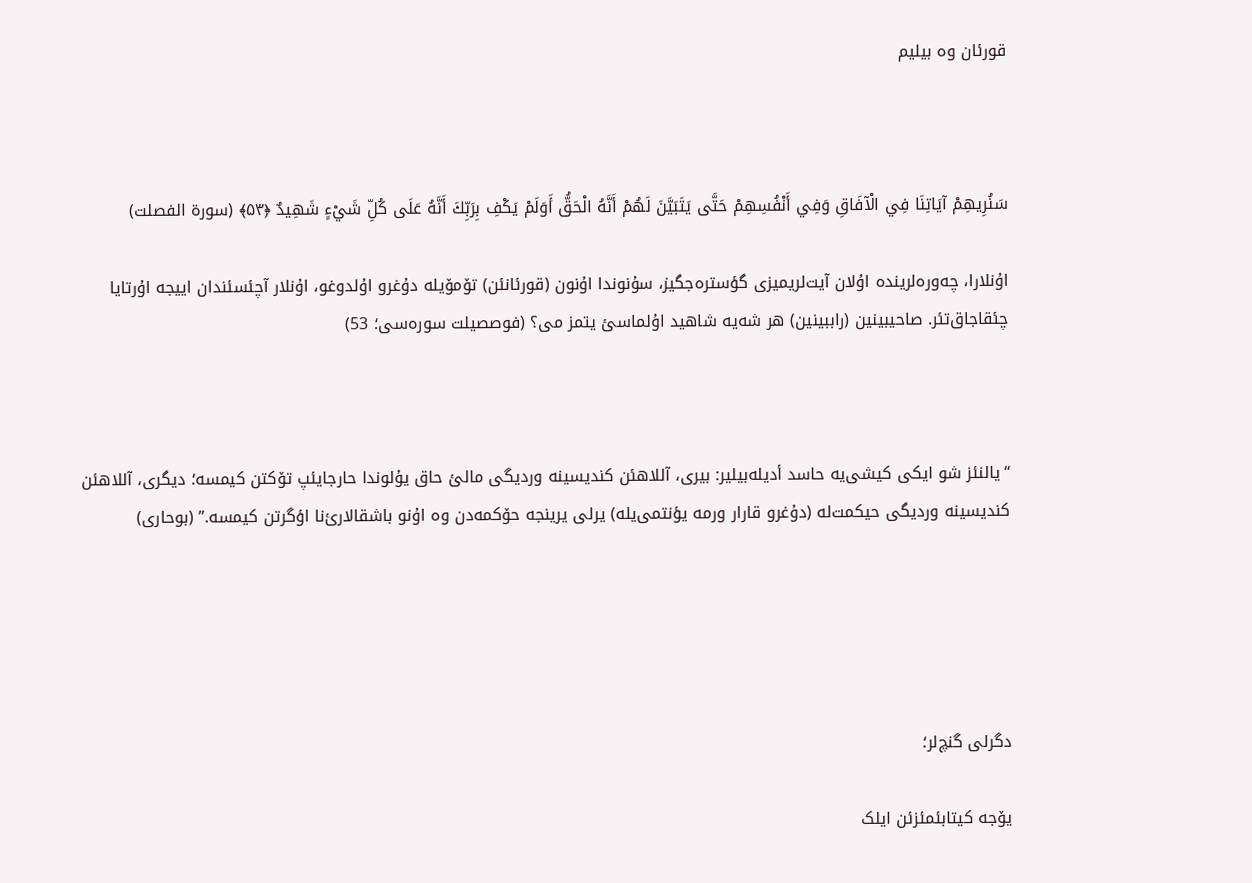قورئان وە بیلیم



سَنُرِيهِمْ آيَاتِنَا فِي الْآفَاقِ وَفِي أَنْفُسِهِمْ حَتَّى يَتَبَيَّنَ لَهُمْ أَنَّهُ الْحَقُّ أَوَلَمْ يَكْفِ بِرَبِّكَ أَنَّهُ عَلَى كُلِّ شَيْءٍ شَهِيدٌ ﴿۵۳﴾ (سورة الفصلت)

اۇنلارا، چەورەلریندە اۇلان آیت‌لریمیزی گؤسترەجگیز، سۇنوندا اۇنون (قورئانئن) تۆمۆیلە دۇغرو اۇلدوغو، اۇنلار آچئسئندان اییجە اۇرتایا چئقاجاق‌تئر. صاحیبینین (راببینین) هر شەیە شاهید اۇلماسئ یتمز می؟ (فوصصیلت سورەسی؛ 53)



“یالنئز شو ایکی کیشی‌یە حاسد أدیلەبیلیر: بیری، آللاهئن کندیسینە وردیگی مالئ حاق یۇلوندا حارجایئپ تۆکتن کیمسە؛ دیگری، آللاهئن کندیسینە وردیگی حیکمت‌لە (دۇغرو قارار ورمە یؤنتمی‌یلە) یرلی یرینجە حۆکمەدن وە اۇنو باشقالارئ‌نا اؤگرتن کیمسە.” (بوحاری)





دگرلی گنچ‌لر؛

یۆجە کیتابئمئزئن ایلک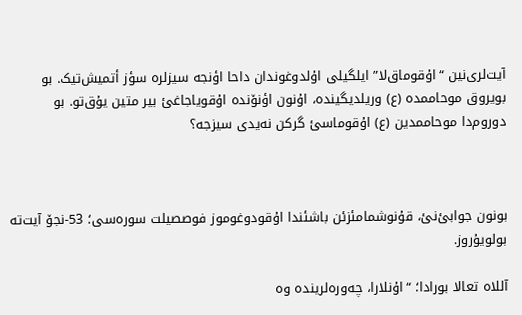آیت‌لری‌نین “اۇقوماق‌لا” ایلگیلی اۇلدوغوندان داحا اؤنجە سیزلرە سؤز أتمیش‌تیک. بو بویروق موحاممدە (ع) وریلدیگیندە، اۇنون اؤنۆندە اۇقویاجاغئ بیر متین یۇق‌تو. بو دوروم‌دا موحاممدین (ع) اۇقوماسئ گرکن نەیدی سیزجە؟



بونون جوابئ‌نئ، قۇنوشمامئزئن باشئندا اۇقودوغوموز فوصصیلت سورەسی؛ 53-نجۆ آیت‌تە بولویۇروز.

آللاە تعالا بورادا؛ “اۇنلارا، چەورەلریندە وە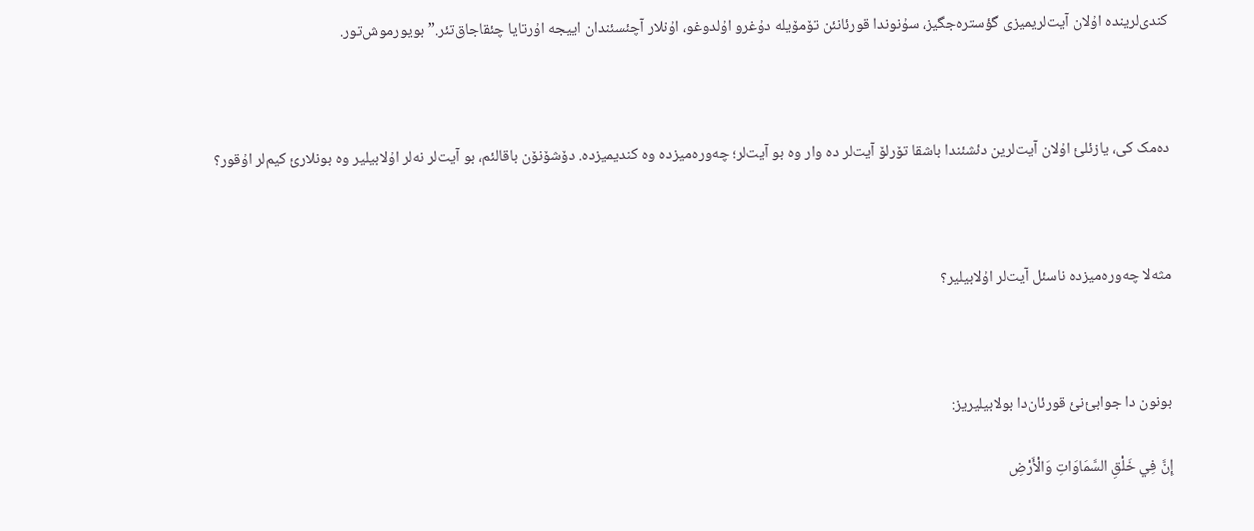کندی‌لریندە اۇلان آیت‌لریمیزی گؤسترەجگیز، سۇنوندا قورئانئن تۆمۆیلە دۇغرو اۇلدوغو، اۇنلار آچئسئندان اییجە اۇرتایا چئقاجاق‌تئر.” بویورموش‌تور.



دەمک کی، یازئلئ اۇلان آیت‌لرین دئشئندا باشقا تۆرلۆ آیت‌لر دە وار وە بو آیت‌لر؛ چەورەمیزدە وە کندیمیزدە. دۆشۆنۆن باقالئم، بو آیت‌لر نەلر اۇلابیلیر وە بونلارئ کیم‌لر اۇقور؟



مثەلا چەورەمیزدە ناسئل آیت‌لر اۇلابیلیر؟



بونون دا جوابئ‌نئ قورئان‌دا بولابیلیریز:

إِنَّ فِي خَلْقِ السَّمَاوَاتِ وَالْأَرْضِ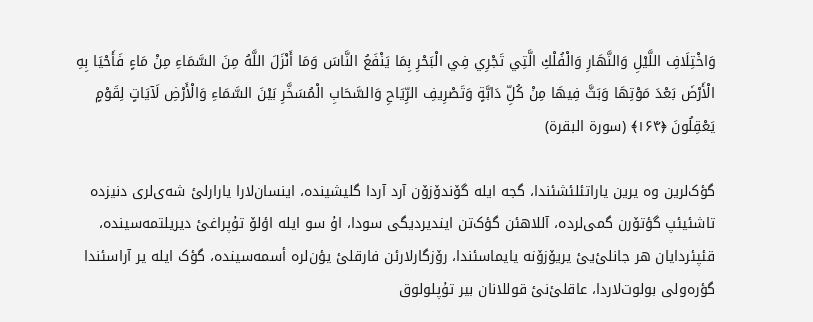وَاخْتِلَافِ اللَّيْلِ وَالنَّهَارِ وَالْفُلْكِ الَّتِي تَجْرِي فِي الْبَحْرِ بِمَا يَنْفَعُ النَّاسَ وَمَا أَنْزَلَ اللَّهُ مِنَ السَّمَاءِ مِنْ مَاءٍ فَأَحْيَا بِهِ الْأَرْضَ بَعْدَ مَوْتِهَا وَبَثَّ فِيهَا مِنْ كُلِّ دَابَّةٍ وَتَصْرِيفِ الرِّيَاحِ وَالسَّحَابِ الْمُسَخَّرِ بَيْنَ السَّمَاءِ وَالْأَرْضِ لَآيَاتٍ لِقَوْمٍ يَعْقِلُونَ ﴿۱۶۴﴾ (سورة البقرة)

گؤک‌لرین وە یرین یاراتئلئشئندا، گجە ایلە گۆندۆزۆن آرد آردا گلیشیندە، اینسان‌لارا یارارلئ شەی‌لری دنیزدە تاشئیئپ گؤتۆرن گمی‌لردە، آللاهئن گؤک‌تن ایندیردیگی سودا، اۇ سو ایلە اؤلۆ تۇپراغئ دیریلتمەسیندە، قئپئردایان هر جانلئ‌یئ یریۆزۆنە یایماسئندا، رۆزگارلارئن فارقلئ یؤن‌لرە أسمەسیندە، گؤک ایلە یر آراسئندا گؤرەولی بولوت‌لاردا، عاقلئ‌نئ قوللانان بیر تۇپلولوق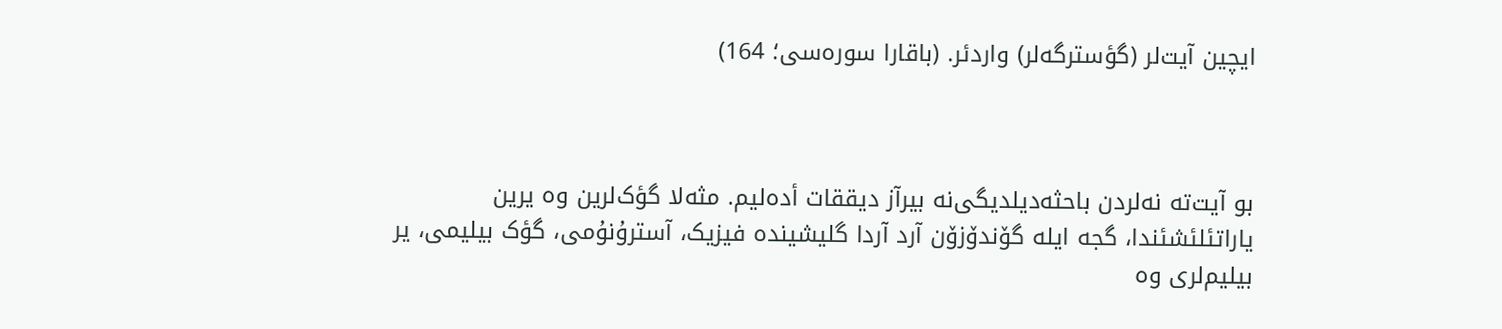ایچین آیت‌لر (گؤسترگەلر) واردئر. (باقارا سورەسی؛ 164)



بو آیت‌تە نەلردن باحثەدیلدیگی‌نە بیرآز دیققات أدەلیم. مثەلا گؤک‌لرین وە یرین یاراتئلئشئندا، گجە ایلە گۆندۆزۆن آرد آردا گلیشیندە فیزیک، آسترۇنۇمی، گؤک بیلیمی، یر بیلیم‌لری وە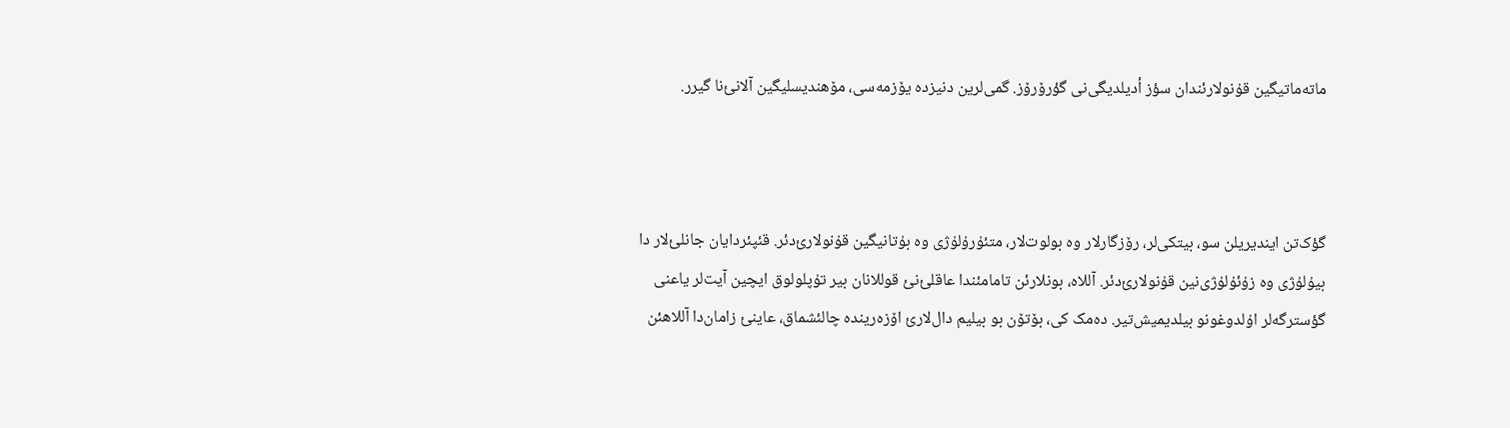ماتەماتیگین قۇنولارئندان سؤز أدیلدیگی‌نی گؤرۆرۆز. گمی‌لرین دنیزدە یۆزمەسی، مۆهندیسلیگین آلانئ‌نا گیرر.



گؤک‌تن ایندیریلن سو، بیتکی‌لر، رۆزگارلار وە بولوت‌لار، متئۇرۇلۇژی وە بۇتانیگین قۇنولارئ‌دئر. قئپئردایان جانلئ‌لار دا بیۇلۇژی وە زۇئۇلۇژی‌نین قۇنولارئ‌دئر. آللاە، بونلارئن تامامئندا عاقلئ‌نئ قوللانان بیر تۇپلولوق ایچین آیت‌لر یاعنی گؤسترگەلر اۇلدوغونو بیلدیمیش‌تیر. دەمک کی، بۆتۆن بو بیلیم دال‌لارئ اۆزەریندە چالئشماق، عاینئ زامان‌دا آللاهئن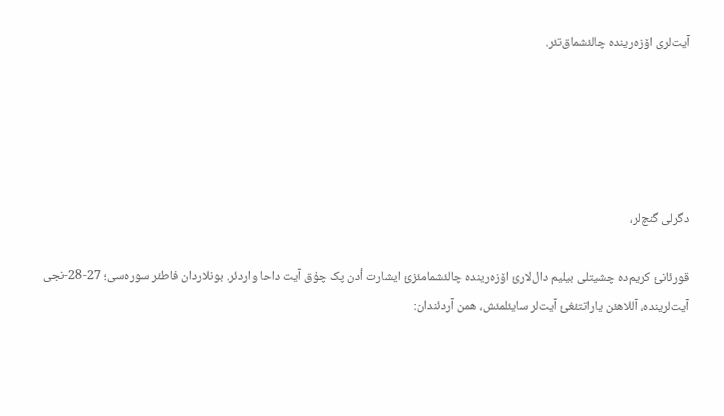آیت‌لری اۆزەریندە چالئشماق‌تئر.





دگرلی گنچ‌لر،

قورئانئ کریم‌دە چشیتلی بیلیم دال‌لارئ اۆزەریندە چالئشمامئزئ ایشارت أدن پک چۇق آیت داحا واردئر. بونلاردان فاطئر سورەسی؛ 27-28-نجی آیت‌لریندە، آللاهئن یاراتتئغئ آیت‌لر سایئلمئش، همن آردئندان: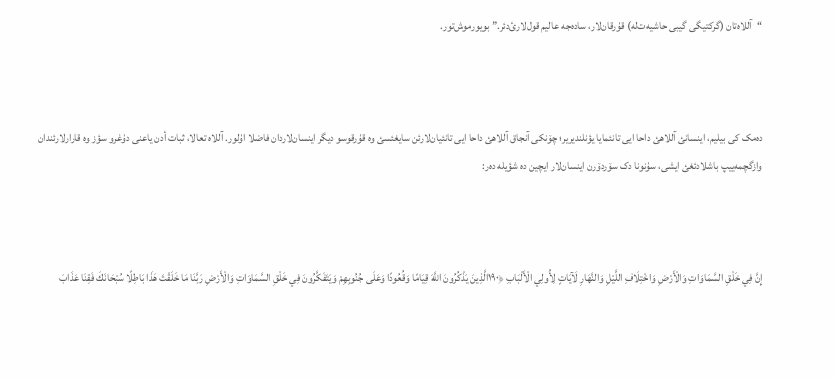“آللاەتان (گرکتیگی گیبی حاشیەت‌لە) قۇرقان‌لار، سادەجە عالیم قول‌لارئ‌دئر.” بویورموش‌تور.



دەمک کی بیلیم، اینسانئ آللاهئ داحا ایی تانئمایا یؤنلندیریر؛ چۆنکی آنجاق آللاهئ داحا ایی تانئیان‌لارئن سایغئسئ وە قۇرقوسو دیگر اینسان‌لاردان فاضلا اۇلور. آللاە تعالا، ثبات أدن یاعنی دۇغرو سؤز وە قارارلارئندان وازگچمەییپ باشلادئغئ ایشی، سۇنونا دک سۆردۆرن اینسان‌لار ایچین دە شؤیلە دەر:



إِنَّ فِي خَلْقِ السَّمَاوَاتِ وَالْأَرْضِ وَاخْتِلَافِ اللَّيْلِ وَالنَّهَارِ لَآيَاتٍ لِأُولِي الْأَلْبَابِ ﴿۱۹۰الَّذِينَ يَذْكُرُونَ اللَّهَ قِيَامًا وَقُعُودًا وَعَلَى جُنُوبِهِمْ وَيَتَفَكَّرُونَ فِي خَلْقِ السَّمَاوَاتِ وَالْأَرْضِ رَبَّنَا مَا خَلَقْتَ هَذَا بَاطِلًا سُبْحَانَكَ فَقِنَا عَذَابَ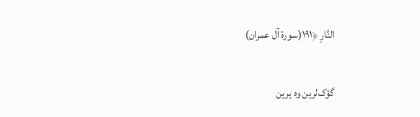النَّارِ ﴿۱۹۱(سورة آل عمران)

گؤک‌لرین وە یرین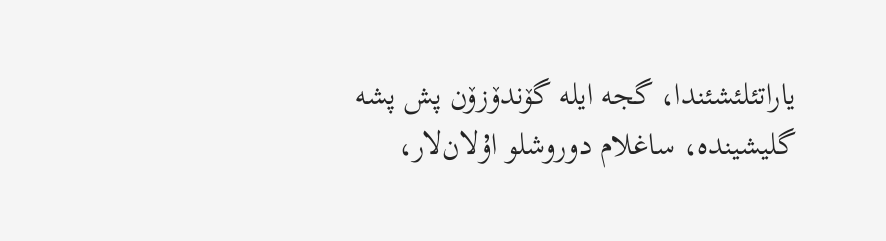یاراتئلئشئندا، گجە ایلە گۆندۆزۆن پش پشە گلیشیندە، ساغلام دوروشلو اۇلان‌لار،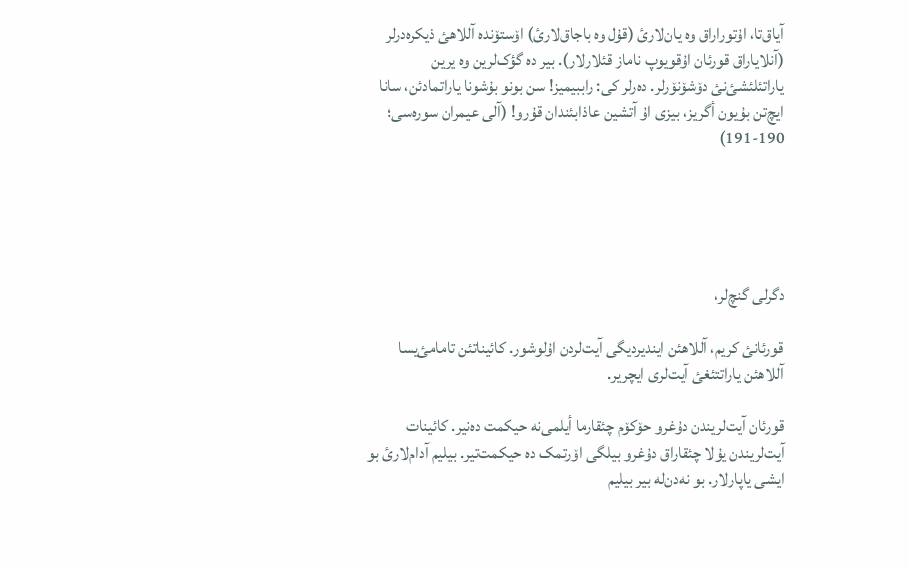آیاق‌تا، اۇتوراراق وە یان‌لارئ (قۇل وە باجاق‌لارئ) اۆستۆندە آللاهئ ذیکرەدرلر (آنلایاراق قورئان اۇقویوپ ناماز قئلارلار). بیر دە گؤک‌لرین وە یرین یاراتئلئشئ‌نئ دۆشۆنۆرلر. دەرلر کی: راببیمیز! سن بونو بۇشونا یاراتمادئن، سانا ایچ‌تن بۇیون أگریز، بیزی اۇ آتشین عاذابئندان قۇرو! (آلی عیمران سورەسی؛ 190-191)





دگرلی گنچ‌لر،

قورئانئ کریم، آللاهئن ایندیردیگی آیت‌لردن اۇلوشور. کائیناتئن تامامئ‌یسا آللاهئن یاراتتئغئ آیت‌لری ایچریر.

قورئان آیت‌لریندن دۇغرو حۆکۆم چئقارما أیلمی‌نە حیکمت دەنیر. کائینات آیت‌لریندن یۇلا چئقاراق دۇغرو بیلگی اۆرتمک دە حیکمت‌تیر. بیلیم آدام‌لارئ بو ایشی یاپارلار. بو نەدن‌لە بیر بیلیم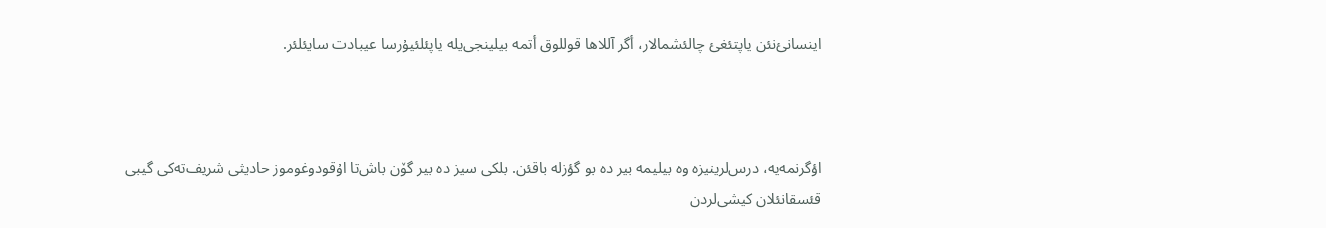اینسانئ‌نئن یاپتئغئ چالئشمالار، أگر آللاها قوللوق أتمە بیلینجی‌یلە یاپئلئیۇرسا عیبادت سایئلئر.



اؤگرنمەیە، درس‌لرینیزە وە بیلیمە بیر دە بو گؤزلە باقئن. بلکی سیز دە بیر گۆن باش‌تا اۇقودوغوموز حادیثی شریف‌تەکی گیبی قئسقانئلان کیشی‌لردن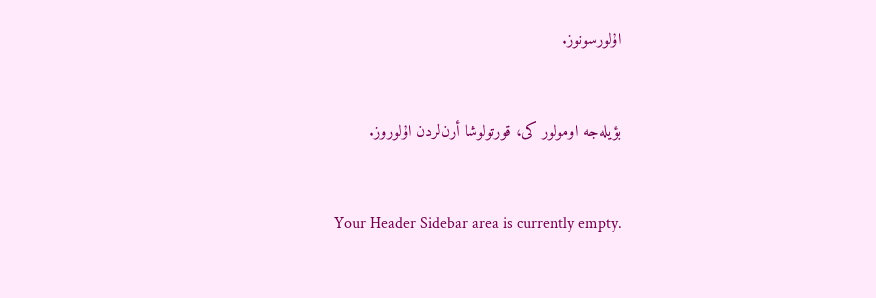اۇلورسونوز.



بؤیلەجە اومولور کی، قورتولوشا أرن‌لردن اۇلوروز.



Your Header Sidebar area is currently empty.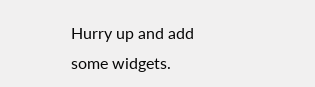Hurry up and add some widgets.